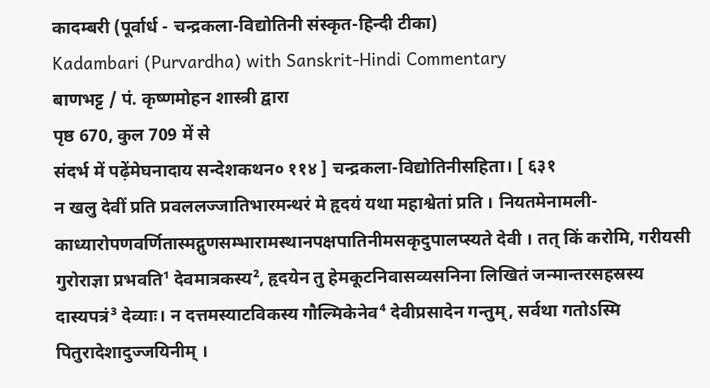कादम्बरी (पूर्वार्ध - चन्द्रकला-विद्योतिनी संस्कृत-हिन्दी टीका)
Kadambari (Purvardha) with Sanskrit-Hindi Commentary
बाणभट्ट / पं. कृष्णमोहन शास्त्री द्वारा
पृष्ठ 670, कुल 709 में से
संदर्भ में पढ़ेंमेघनादाय सन्देशकथन० ११४ ] चन्द्रकला-विद्योतिनीसहिता। [ ६३१
न खलु देवीं प्रति प्रवललज्जातिभारमन्थरं मे हृदयं यथा महाश्वेतां प्रति । नियतमेनामली- काध्यारोपणवर्णितास्मद्गुणसम्भारामस्थानपक्षपातिनीमसकृदुपालप्स्यते देवी । तत् किं करोमि, गरीयसी गुरोराज्ञा प्रभवति¹ देवमात्रकस्य², हृदयेन तु हेमकूटनिवासव्यसनिना लिखितं जन्मान्तरसहस्रस्य दास्यपत्रं³ देव्याः। न दत्तमस्याटविकस्य गौल्मिकेनेव⁴ देवीप्रसादेन गन्तुम्, सर्वथा गतोऽस्मि पितुरादेशादुज्जयिनीम् ।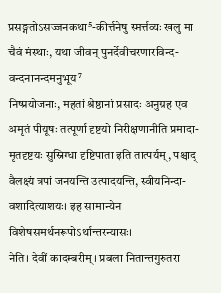प्रसङ्गतोऽसज्जनकथा⁵-कीर्त्तनेषु स्मर्त्तव्यः खलु मा चैवं मंस्थाः, यथा जीवन् पुनर्देवीचरणारविन्द-वन्दनानन्दमनुभूय⁷
निष्प्रयोजनाः, महतां श्रेष्ठानां प्रसादः अनुग्रह एव अमृतं पीयूषः तत्पूर्णा दृष्टयो निरीक्षणानीति प्रमादा- मृतदृष्टयः सुस्निग्धा दृष्टिपाता इति तात्पर्यम्, पश्चाद् वैलक्ष्यं त्रपां जनयन्ति उत्पादयन्ति, स्वीयनिन्दा- वशादित्याशयः। इह सामान्येन विशेषसमर्थनरूपोऽर्थान्तरन्यासः।
नेति। देवीं कादम्बरीम्। प्रबला नितान्तगुरुतरा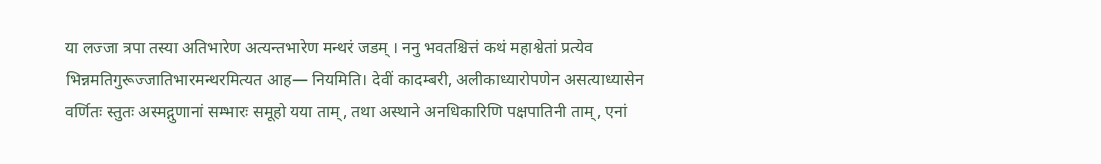या लज्जा त्रपा तस्या अतिभारेण अत्यन्तभारेण मन्थरं जडम् । ननु भवतश्चित्तं कथं महाश्वेतां प्रत्येव भिन्नमतिगुरूज्जातिभारमन्थरमित्यत आह— नियमिति। देवीं कादम्बरी, अलीकाध्यारोपणेन असत्याध्यासेन वर्णितः स्तुतः अस्मद्गुणानां सम्भारः समूहो यया ताम्, तथा अस्थाने अनधिकारिणि पक्षपातिनी ताम्, एनां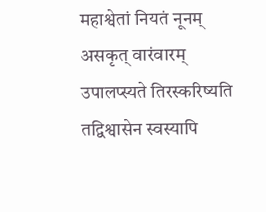महाश्वेतां नियतं नूनम् असकृत् वारंवारम् उपालप्स्यते तिरस्करिष्यति तद्विश्वासेन स्वस्यापि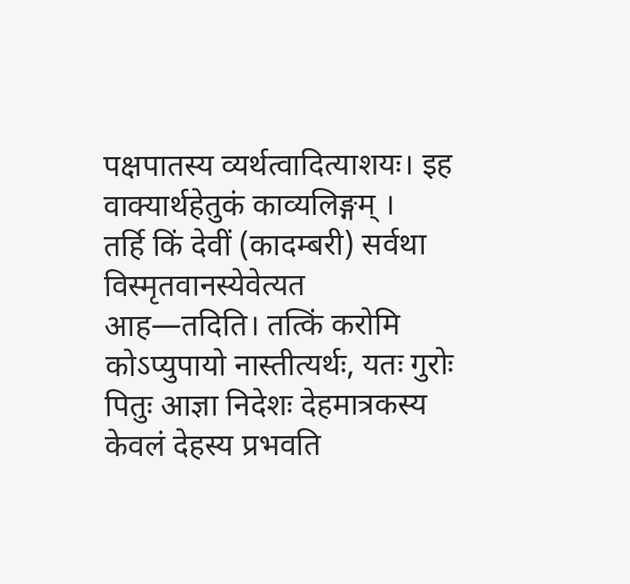पक्षपातस्य व्यर्थत्वादित्याशयः। इह वाक्यार्थहेतुकं काव्यलिङ्गम् ।
तर्हि किं देवीं (कादम्बरी) सर्वथा विस्मृतवानस्येवेत्यत आह—तदिति। तत्किं करोमि कोऽप्युपायो नास्तीत्यर्थः, यतः गुरोः पितुः आज्ञा निदेशः देहमात्रकस्य केवलं देहस्य प्रभवति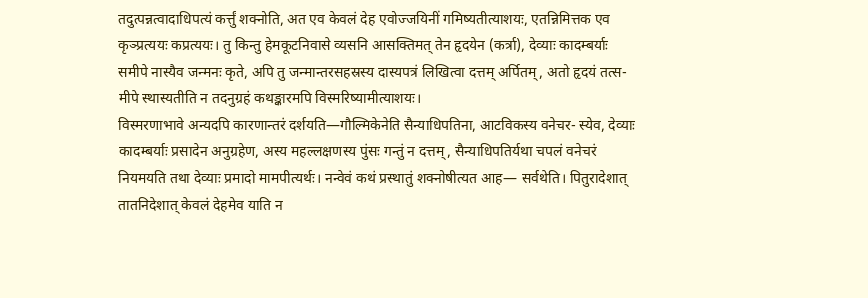तदुत्पन्नत्वादाधिपत्यं कर्त्तुं शक्नोति, अत एव केवलं देह एवोज्जयिनीं गमिष्यतीत्याशयः, एतन्निमित्तक एव कृञ्प्रत्ययः कप्रत्ययः। तु किन्तु हेमकूटनिवासे व्यसनि आसक्तिमत् तेन हृदयेन (कर्त्रा), देव्याः कादम्बर्याः समीपे नास्यैव जन्मनः कृते, अपि तु जन्मान्तरसहस्रस्य दास्यपत्रं लिखित्वा दत्तम् अर्पितम्, अतो हृदयं तत्स- मीपे स्थास्यतीति न तदनुग्रहं कथङ्कारमपि विस्मरिष्यामीत्याशयः।
विस्मरणाभावे अन्यदपि कारणान्तरं दर्शयति—गौल्मिकेनेति सैन्याधिपतिना, आटविकस्य वनेचर- स्येव, देव्याः कादम्बर्याः प्रसादेन अनुग्रहेण, अस्य महल्लक्षणस्य पुंसः गन्तुं न दत्तम्, सैन्याधिपतिर्यथा चपलं वनेचरं नियमयति तथा देव्याः प्रमादो मामपीत्यर्थः। नन्वेवं कथं प्रस्थातुं शक्नोषीत्यत आह— सर्वथेति। पितुरादेशात् तातनिदेशात् केवलं देहमेव याति न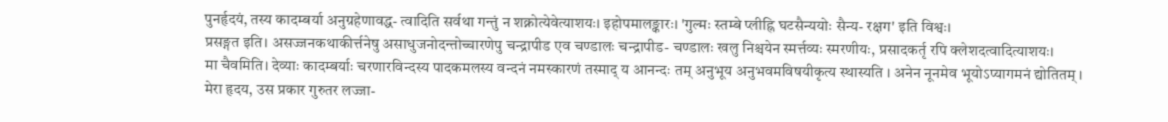पुनर्हृदयं, तस्य कादम्बर्या अनुग्रहेणावद्ध- त्वादिति सर्वथा गन्तुं न शक्नोत्येवेत्याशयः। इहोपमालङ्कारः। 'गुल्मः स्तम्बे प्लीह्नि घटसैन्ययोः सैन्य- रक्षग' इति विश्वः।
प्रसङ्गत इति। असज्जनकथाकीर्त्तनेषु असाधुजनोदन्तोच्चारणेपु चन्द्रापीड एव चण्डालः चन्द्रापीड- चण्डालः खलु निश्चयेन स्मर्त्तव्यः स्मरणीयः, प्रसादकर्तृ रपि क्लेशदत्वादित्याशयः।
मा चैवमिति। देव्याः कादम्बर्याः चरणारविन्दस्य पादकमलस्य वन्दनं नमस्कारणं तस्माद् य आनन्दः तम् अनुभूय अनुभवमविषयीकृत्य स्थास्यति । अनेन नूनमेव भूयोऽप्यागमनं द्योतितम् ।
मेरा हृदय, उस प्रकार गुरुतर लज्जा-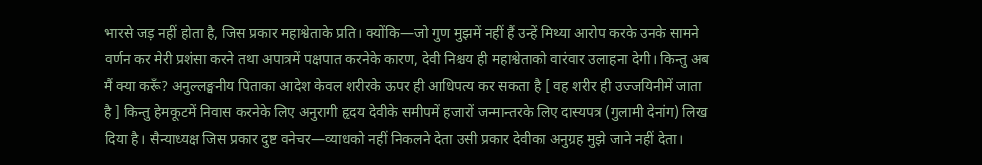भारसे जड़ नहीं होता है, जिस प्रकार महाश्वेताके प्रति। क्योंकि—जो गुण मुझमें नहीं हैं उन्हें मिथ्या आरोप करके उनके सामने वर्णन कर मेरी प्रशंसा करने तथा अपात्रमें पक्षपात करनेके कारण, देवी निश्चय ही महाश्वेताको वारंवार उलाहना देगी। किन्तु अब मैं क्या करूँ? अनुल्लङ्घनीय पिताका आदेश केवल शरीरके ऊपर ही आधिपत्य कर सकता है [ वह शरीर ही उज्जयिनीमें जाता है ] किन्तु हेमकूटमें निवास करनेके लिए अनुरागी हृदय देवीके समीपमें हजारों जन्मान्तरके लिए दास्यपत्र (गुलामी देनांग) लिख दिया है। सैन्याध्यक्ष जिस प्रकार दुष्ट वनेचर—व्याधको नहीं निकलने देता उसी प्रकार देवीका अनुग्रह मुझे जाने नहीं देता।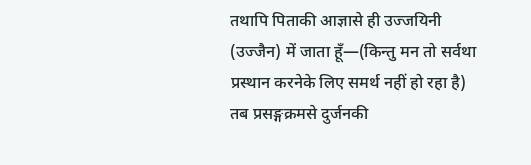तथापि पिताकी आज्ञासे ही उज्जयिनी (उज्जैन) में जाता हूँ—(किन्तु मन तो सर्वथा प्रस्थान करनेके लिए समर्थ नहीं हो रहा है) तब प्रसङ्गक्रमसे दुर्जनकी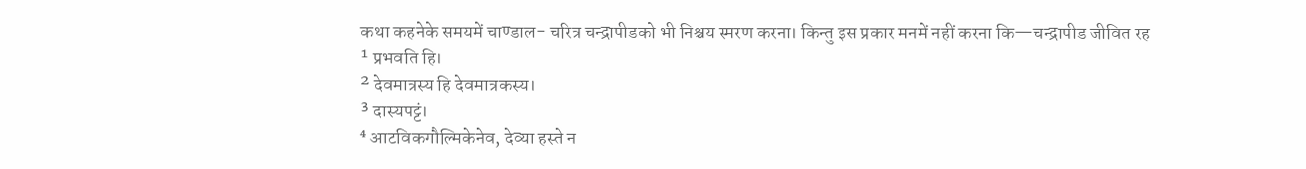कथा कहनेके समयमें चाण्डाल- चरित्र चन्द्रापीडको भी निश्चय स्मरण करना। किन्तु इस प्रकार मनमें नहीं करना कि—चन्द्रापीड जीवित रह
¹ प्रभवति हि।
² देवमात्रस्य हि देवमात्रकस्य।
³ दास्यपट्टं।
⁴ आटविकगौल्मिकेनेव, देव्या हस्ते न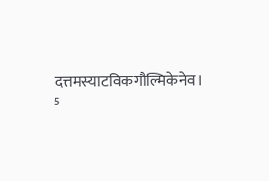दत्तमस्याटविकगौल्मिकेनेव।
⁵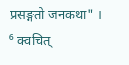प्रसङ्गतो जनकथा" ।
⁶ क्वचित्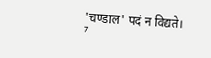'चण्डाल' पदं न विद्यते।
⁷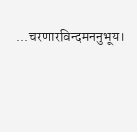...चरणारविन्दमननुभूय।